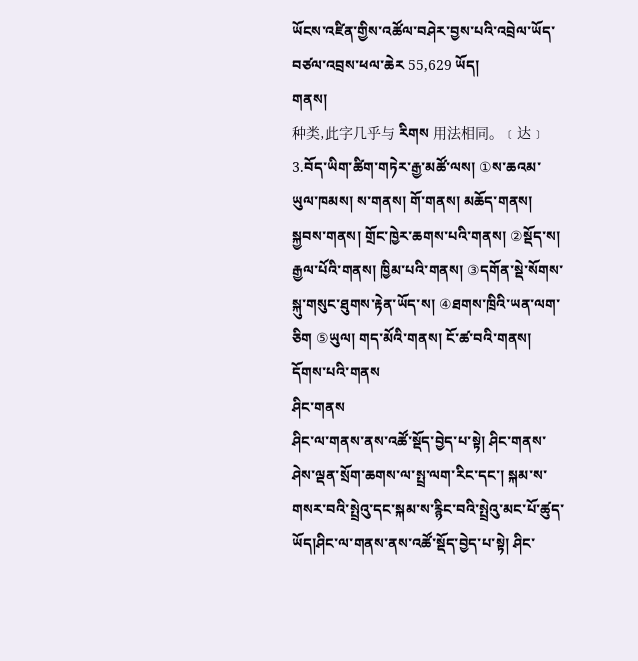ཡོངས་འཛིན་གྱིས་འཚོལ་བཤེར་བྱས་པའི་འབྲེལ་ཡོད་བཙལ་འབྲས་ཕལ་ཆེར 55,629 ཡོད།
གནས།
种类,此字几乎与 རིགས 用法相同。﹝达﹞ 3.བོད་ཡིག་ཚིག་གཏེར་རྒྱ་མཚོ་ལས། ①ས་ཆའམ་ཡུལ་ཁམས། ས་གནས། གོ་གནས། མཆོད་གནས། སྐྱབས་གནས། གྲོང་ཁྱེར་ཆགས་པའི་གནས། ②སྡོད་ས། རྒྱལ་པོའི་གནས། ཁྱིམ་པའི་གནས། ③དགོན་སྡེ་སོགས་སྐུ་གསུང་ཐུགས་རྟེན་ཡོད་ས། ④ཐགས་ཁྲིའི་ཡན་ལག་ཅིག ⑤ཡུལ། གད་མོའི་གནས། ངོ་ཚ་བའི་གནས། དོགས་པའི་གནས
ཤིང་གནས
ཤིང་ལ་གནས་ནས་འཚོ་སྡོད་བྱེད་པ་སྟེ། ཤིང་གནས་ཤེས་ལྡན་སྲོག་ཆགས་ལ་སྤྲ་ལག་རིང་དང་། སྐམ་ས་གསར་བའི་སྤྲེའུ་དང་སྐམ་ས་རྙིང་བའི་སྤྲེའུ་མང་པོ་ཚུད་ཡོད།ཤིང་ལ་གནས་ནས་འཚོ་སྡོད་བྱེད་པ་སྟེ། ཤིང་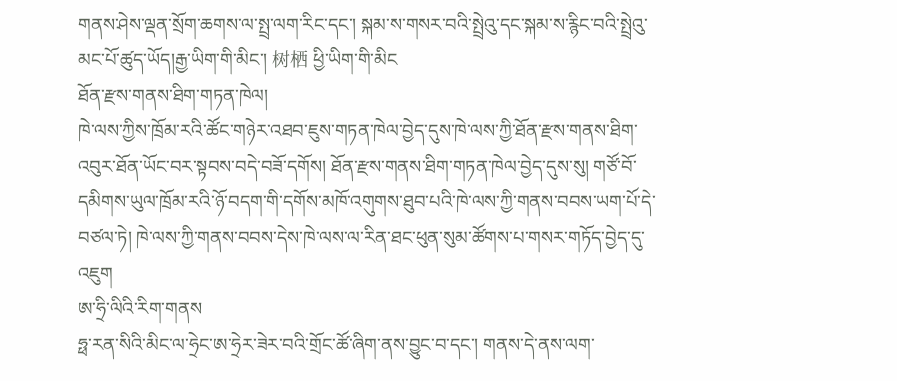གནས་ཤེས་ལྡན་སྲོག་ཆགས་ལ་སྤྲ་ལག་རིང་དང་། སྐམ་ས་གསར་བའི་སྤྲེའུ་དང་སྐམ་ས་རྙིང་བའི་སྤྲེའུ་མང་པོ་ཚུད་ཡོད།རྒྱ་ཡིག་གི་མིང་། 树栖 ཕྱི་ཡིག་གི་མིང
ཐོན་རྫས་གནས་ཐིག་གཏན་ཁེལ།
ཁེ་ལས་ཀྱིས་ཁྲོམ་རའི་ཚོང་གཉེར་འཐབ་ཇུས་གཏན་ཁེལ་བྱེད་དུས་ཁེ་ལས་ཀྱི་ཐོན་རྫས་གནས་ཐིག་འབུར་ཐོན་ཡོང་བར་སྟབས་བདེ་བཟོ་དགོས། ཐོན་རྫས་གནས་ཐིག་གཏན་ཁེལ་བྱེད་དུས་སུ། གཙོ་བོ་དམིགས་ཡུལ་ཁྲོམ་རའི་ཉོ་བདག་གི་དགོས་མཁོ་འགུགས་ཐུབ་པའི་ཁེ་ལས་ཀྱི་གནས་བབས་ཡག་པོ་དེ་བཙལ་ཏེ། ཁེ་ལས་ཀྱི་གནས་བབས་དེས་ཁེ་ལས་ལ་རིན་ཐང་ཕུན་སུམ་ཚོགས་པ་གསར་གཏོད་བྱེད་དུ་འཇུག
ཨ་ཧྲི་ལིའི་རིག་གནས
ཧྥ་རན་སིའི་མིང་ལ་ཧྲེང་ཨ་ཧྲེར་ཟེར་བའི་གྲོང་ཚོ་ཞིག་ནས་བྱུང་བ་དང་། གནས་དེ་ནས་ལག་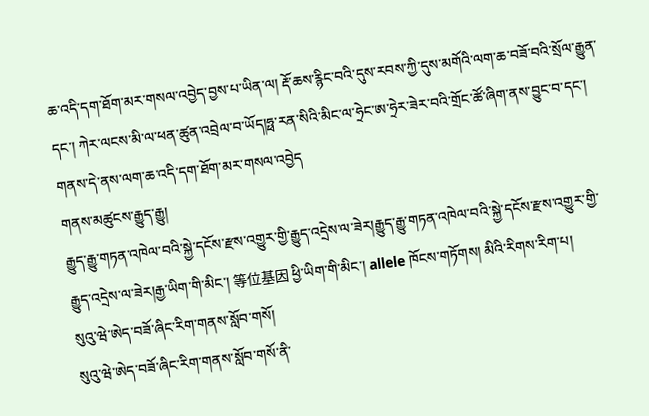ཆ་འདི་དག་ཐོག་མར་གསལ་འབྱེད་བྱས་པ་ཡིན་ལ། རྡོ་ཆས་རྙིང་བའི་དུས་རབས་ཀྱི་དུས་མགོའི་ལག་ཆ་བཟོ་བའི་སྲོལ་རྒྱུན་དང་། ཀེར་ལངས་མི་ལ་ཕན་ཚུན་འབྲེལ་བ་ཡོད།ཧྥ་རན་སིའི་མིང་ལ་ཧྲེང་ཨ་ཧྲེར་ཟེར་བའི་གྲོང་ཚོ་ཞིག་ནས་བྱུང་བ་དང་། གནས་དེ་ནས་ལག་ཆ་འདི་དག་ཐོག་མར་གསལ་འབྱེད
གནས་མཚུངས་རྒྱུད་རྒྱུ།
རྒྱུད་རྒྱུ་གཏན་འཁེལ་བའི་སྐྱེ་དངོས་རྫས་འགྱུར་གྱི་རྒྱུད་འདྲེས་ལ་ཟེར།རྒྱུད་རྒྱུ་གཏན་འཁེལ་བའི་སྐྱེ་དངོས་རྫས་འགྱུར་གྱི་རྒྱུད་འདྲེས་ལ་ཟེར།རྒྱ་ཡིག་གི་མིང་། 等位基因 ཕྱི་ཡིག་གི་མིང་། allele ཁོངས་གཏོགས། མིའི་རིགས་རིག་པ།
སུའུ་ཝེ་ཨེད་བཟོ་ཞིང་རིག་གནས་སློབ་གསོ།
སུའུ་ཝེ་ཨེད་བཟོ་ཞིང་རིག་གནས་སློབ་གསོ་ནི་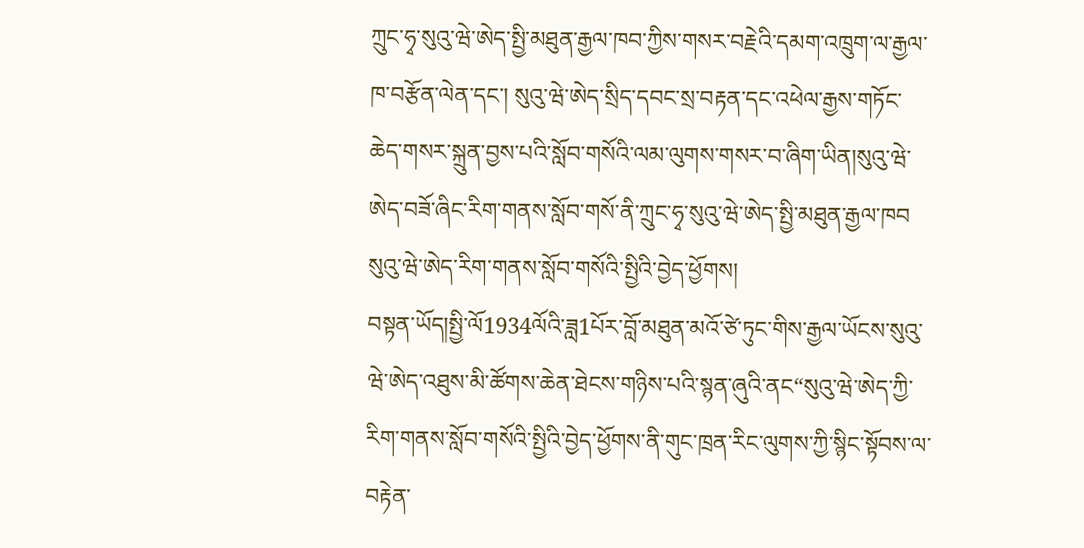ཀྲུང་ཧྭ་སུའུ་ཝེ་ཨེད་སྤྱི་མཐུན་རྒྱལ་ཁབ་ཀྱིས་གསར་བརྗེའི་དམག་འཁྲུག་ལ་རྒྱལ་ཁ་བརྩོན་ལེན་དང་། སུའུ་ཝེ་ཨེད་སྲིད་དབང་སྲ་བརྟན་དང་འཕེལ་རྒྱས་གཏོང་ཆེད་གསར་སྐྲུན་བྱས་པའི་སློབ་གསོའི་ལམ་ལུགས་གསར་བ་ཞིག་ཡིན།སུའུ་ཝེ་ཨེད་བཟོ་ཞིང་རིག་གནས་སློབ་གསོ་ནི་ཀྲུང་ཧྭ་སུའུ་ཝེ་ཨེད་སྤྱི་མཐུན་རྒྱལ་ཁབ
སུའུ་ཝེ་ཨེད་རིག་གནས་སློབ་གསོའི་སྤྱིའི་བྱེད་ཕྱོགས།
བསྟན་ཡོད།སྤྱི་ལོ1934ལོའི་ཟླ1པོར་བློ་མཐུན་མའོ་ཙེ་ཏུང་གིས་རྒྱལ་ཡོངས་སུའུ་ཝེ་ཨེད་འཐུས་མི་ཚོགས་ཆེན་ཐེངས་གཉིས་པའི་སྙན་ཞུའི་ནང“སུའུ་ཝེ་ཨེད་ཀྱི་རིག་གནས་སློབ་གསོའི་སྤྱིའི་བྱེད་ཕྱོགས་ནི་གུང་ཁྲན་རིང་ལུགས་ཀྱི་སྙིང་སྟོབས་ལ་བརྟེན་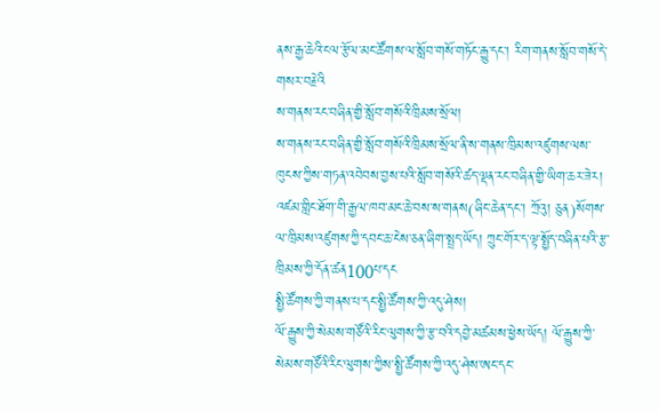ནས་རྒྱ་ཆེའི་ངལ་རྩོལ་མང་ཚོགས་ལ་སློབ་གསོ་གཏོང་རྒྱུ་དང་། རིག་གནས་སློབ་གསོ་དེ་གསར་བརྗེའི
ས་གནས་རང་བཞིན་གྱི་སློབ་གསོའི་ཁྲིམས་སྲོལ།
ས་གནས་རང་བཞིན་གྱི་སློབ་གསོའི་ཁྲིམས་སྲོལ་ནི་ས་གནས་ཁྲིམས་འཛུགས་ལས་ཁུངས་ཀྱིས་གཏན་འབེབས་བྱས་པའི་སློབ་གསོའི་ཚད་ལྡན་རང་བཞིན་གྱི་ཡིག་ཆར་ཟེར། འཛམ་གླིང་ཐོག་གི་རྒྱལ་ཁབ་མང་ཆེ་བས་ས་གནས(ཞིང་ཆེན་དང་། ཀྲོའུ། ཅུན)སོགས་ལ་ཁྲིམས་འཛུགས་ཀྱི་དབང་ཆ་ངེས་ཅན་ཞིག་སྤྲད་ཡོད། ཀྲུང་གོར་ད་ལྟ་སྤྱོད་བཞིན་པའི་རྩ་ཁྲིམས་ཀྱི་དོན་ཚན100པ་དང
སྤྱི་ཚོགས་ཀྱི་གནས་པ་དང་སྤྱི་ཚོགས་ཀྱི་འདུ་ཤེས།
ལོ་རྒྱུས་ཀྱི་སེམས་གཙོའི་རིང་ལུགས་ཀྱི་རྩ་བའི་དབྱེ་མཚམས་ཕྱེས་ཡོད། ལོ་རྒྱུས་ཀྱི་སེམས་གཙོའི་རིང་ལུགས་ཀྱིས་སྤྱི་ཚོགས་ཀྱི་འདུ་ཤེས་ཨང་དང་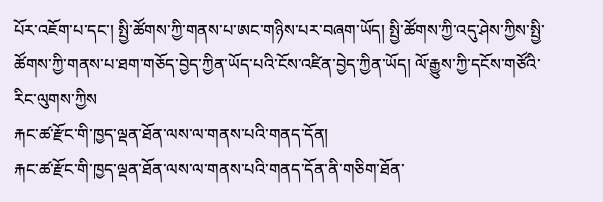པོར་འཇོག་པ་དང་། སྤྱི་ཚོགས་ཀྱི་གནས་པ་ཨང་གཉིས་པར་བཞག་ཡོད། སྤྱི་ཚོགས་ཀྱི་འདུ་ཤེས་ཀྱིས་སྤྱི་ཚོགས་ཀྱི་གནས་པ་ཐག་གཅོད་བྱེད་ཀྱིན་ཡོད་པའི་ངོས་འཛིན་བྱེད་ཀྱིན་ཡོད། ལོ་རྒྱུས་ཀྱི་དངོས་གཙོའི་རིང་ལུགས་ཀྱིས
རྐང་ཚ་རྫོང་གི་ཁྱད་ལྡན་ཐོན་ལས་ལ་གནས་པའི་གནད་དོན།
རྐང་ཚ་རྫོང་གི་ཁྱད་ལྡན་ཐོན་ལས་ལ་གནས་པའི་གནད་དོན་ནི་གཅིག་ཐོན་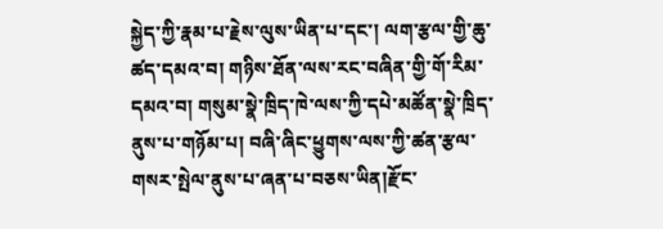སྐྱེད་ཀྱི་རྣམ་པ་རྗེས་ལུས་ཡིན་པ་དང་། ལག་རྩལ་གྱི་ཆུ་ཚད་དམའ་བ། གཉིས་ཐོན་ལས་རང་བཞིན་གྱི་གོ་རིམ་དམའ་བ། གསུམ་སྣེ་ཁྲིད་ཁེ་ལས་ཀྱི་དཔེ་མཚོན་སྣེ་ཁྲིད་ནུས་པ་གཉོམ་པ། བཞི་ཞིང་ཕྱུགས་ལས་ཀྱི་ཚན་རྩལ་གསར་སྤེལ་ནུས་པ་ཞན་པ་བཅས་ཡིན།རྫོང་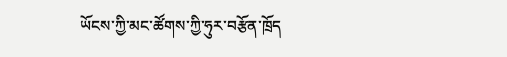ཡོངས་ཀྱི་མང་ཚོགས་ཀྱི་ཧུར་བརྩོན་ཁྲོད